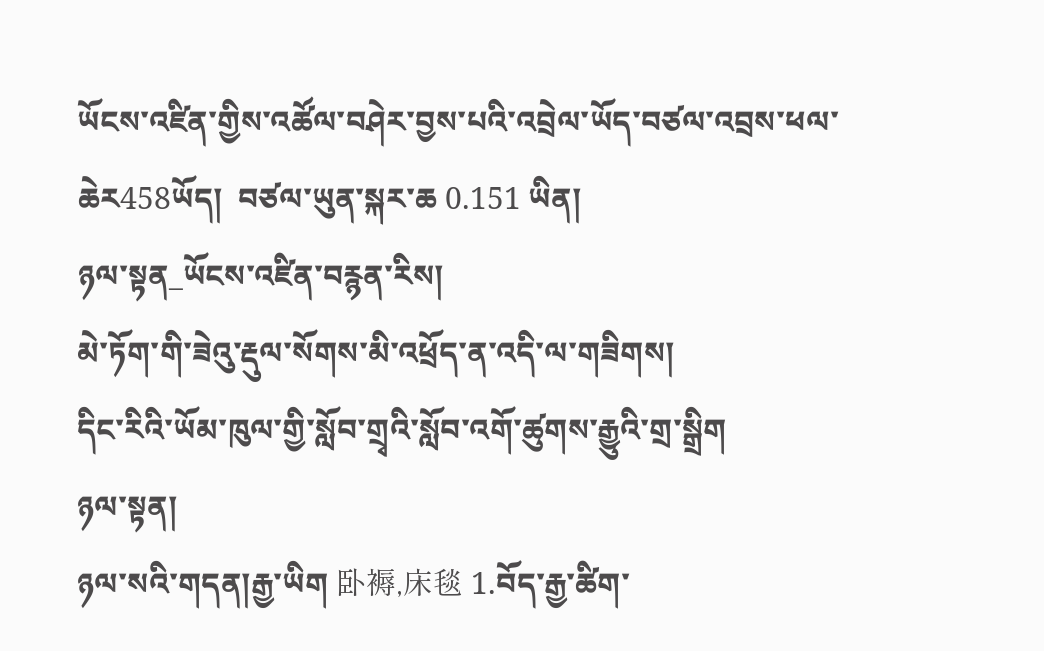ཡོངས་འཛིན་གྱིས་འཚོལ་བཤེར་བྱས་པའི་འབྲེལ་ཡོད་བཙལ་འབྲས་ཕལ་ཆེར458ཡོད།  བཙལ་ཡུན་སྐར་ཆ 0.151 ཡིན།
ཉལ་སྟན_ཡོངས་འཛིན་བརྙན་རིས།
མེ་ཏོག་གི་ཟེའུ་རྡུལ་སོགས་མི་འཕྲོད་ན་འདི་ལ་གཟིགས།
དིང་རིའི་ཡོམ་ཁུལ་གྱི་སློབ་གྲྭའི་སློབ་འགོ་ཚུགས་རྒྱུའི་གྲ་སྒྲིག
ཉལ་སྟན།
ཉལ་སའི་གདན།རྒྱ་ཡིག 卧褥,床毯 1.བོད་རྒྱ་ཚིག་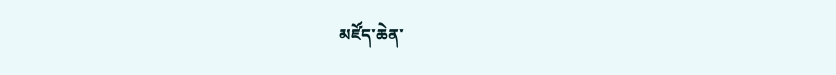མཛོད་ཆེན་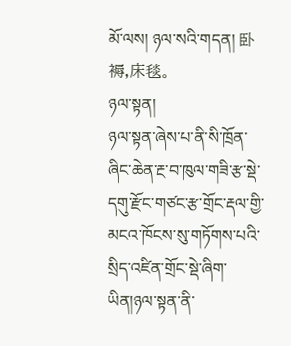མོ་ལས། ཉལ་སའི་གདན། 卧褥,床毯。
ཉལ་སྟན།
ཉལ་སྟན་ཞེས་པ་ནི་སི་ཁྲོན་ཞིང་ཆེན་རྔ་བ་ཁུལ་གཟི་རྩ་སྡེ་དགུ་རྫོང་གཙང་རྩ་གྲོང་རྡལ་གྱི་མངའ་ཁོངས་སུ་གཏོགས་པའི་སྲིད་འཛིན་གྲོང་སྡེ་ཞིག་ཡིན།ཉལ་སྟན་ནི་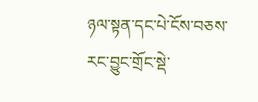ཉལ་སྟན་དང་པེ་ངོས་བཅས་རང་བྱུང་གྲོང་སྡེ་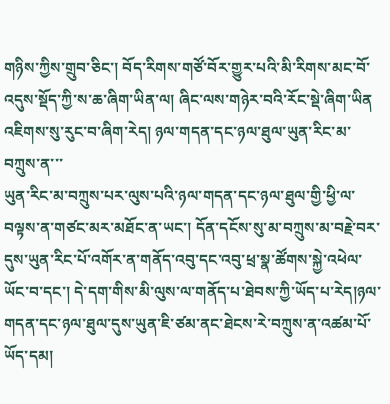གཉིས་ཀྱིས་གྲུབ་ཅིང་། བོད་རིགས་གཙོ་བོར་གྱུར་པའི་མི་རིགས་མང་བོ་འདུས་སྡོད་ཀྱི་ས་ཆ་ཞིག་ཡིན་ལ། ཞིང་ལས་གཉེར་བའི་རོང་སྡེ་ཞིག་ཡིན
འཇིགས་སུ་རུང་བ་ཞིག་རེད། ཉལ་གདན་དང་ཉལ་ཐུལ་ཡུན་རིང་མ་བཀྲུས་ན་་་
ཡུན་རིང་མ་བཀྲུས་པར་ལུས་པའི་ཉལ་གདན་དང་ཉལ་ཐུལ་གྱི་ཕྱི་ལ་བལྟས་ན་གཙང་མར་མཐོང་ན་ཡང་། དོན་དངོས་སུ་མ་བཀྲུས་མ་བརྗེ་བར་དུས་ཡུན་རིང་པོ་འགོར་ན་གནོད་འབུ་དང་འབུ་ཕྲ་སྣ་ཚོགས་སྐྱེ་འཕེལ་ཡོང་བ་དང་། དེ་དག་གིས་མི་ལུས་ལ་གནོད་པ་ཐེབས་ཀྱི་ཡོད་པ་རེད།ཉལ་གདན་དང་ཉལ་ཐུལ་དུས་ཡུན་ཇི་ཙམ་ནང་ཐེངས་རེ་བཀྲུས་ན་འཚམ་པོ་ཡོད་དམ།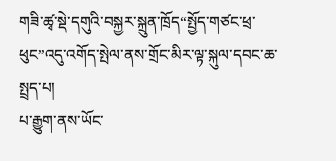གཟི་ཚྭ་སྡེ་དགུའི་བསྐྱར་སྐྲུན་ཁྲོད“སྤྱོད་གཙང་ཕྲ་ཕུང”འདུ་འགོད་སྤེལ་ནས་གྲོང་མིར་ལྟ་སྐུལ་དབང་ཆ་སྤྲད་པ།
པ་རྒྱུག་ནས་ཡོང་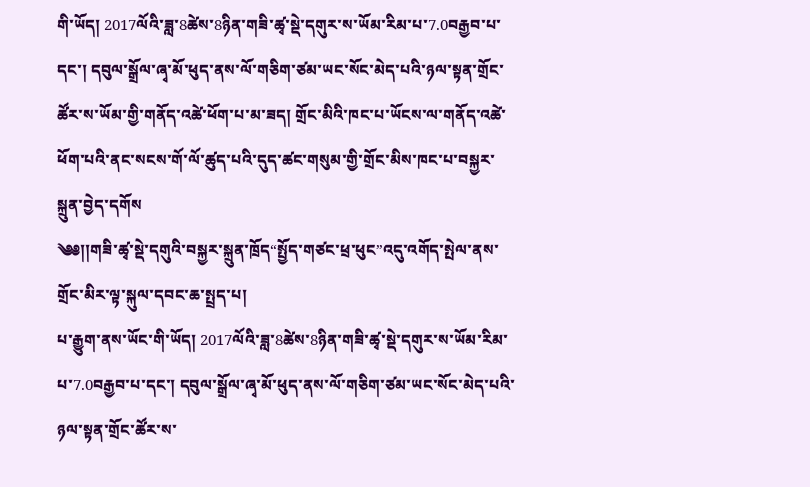གི་ཡོད། 2017ལོའི་ཟླ་8ཚེས་8ཉིན་གཟི་ཚྭ་སྡེ་དགུར་ས་ཡོམ་རིམ་པ་7.0བརྒྱབ་པ་དང་། དབུལ་སྒྲོལ་ཞྭ་མོ་ཕུད་ནས་ལོ་གཅིག་ཙམ་ཡང་སོང་མེད་པའི་ཉལ་སྟན་གྲོང་ཚོར་ས་ཡོམ་གྱི་གནོད་འཚེ་ཕོག་པ་མ་ཟད། གྲོང་མིའི་ཁང་པ་ཡོངས་ལ་གནོད་འཚེ་ཕོག་པའི་ནང་སངས་གོ་ལོ་ཚུད་པའི་དུད་ཚང་གསུམ་གྱི་གྲོང་མིས་ཁང་པ་བསྐྱར་སྐྲུན་བྱེད་དགོས
༄༅།།གཟི་ཚྭ་སྡེ་དགུའི་བསྐྱར་སྐྲུན་ཁྲོད“སྤྱོད་གཙང་ཕྲ་ཕུང”འདུ་འགོད་སྤེལ་ནས་གྲོང་མིར་ལྟ་སྐུལ་དབང་ཆ་སྤྲད་པ།
པ་རྒྱུག་ནས་ཡོང་གི་ཡོད། 2017ལོའི་ཟླ་8ཚེས་8ཉིན་གཟི་ཚྭ་སྡེ་དགུར་ས་ཡོམ་རིམ་པ་7.0བརྒྱབ་པ་དང་། དབུལ་སྒྲོལ་ཞྭ་མོ་ཕུད་ནས་ལོ་གཅིག་ཙམ་ཡང་སོང་མེད་པའི་ཉལ་སྟན་གྲོང་ཚོར་ས་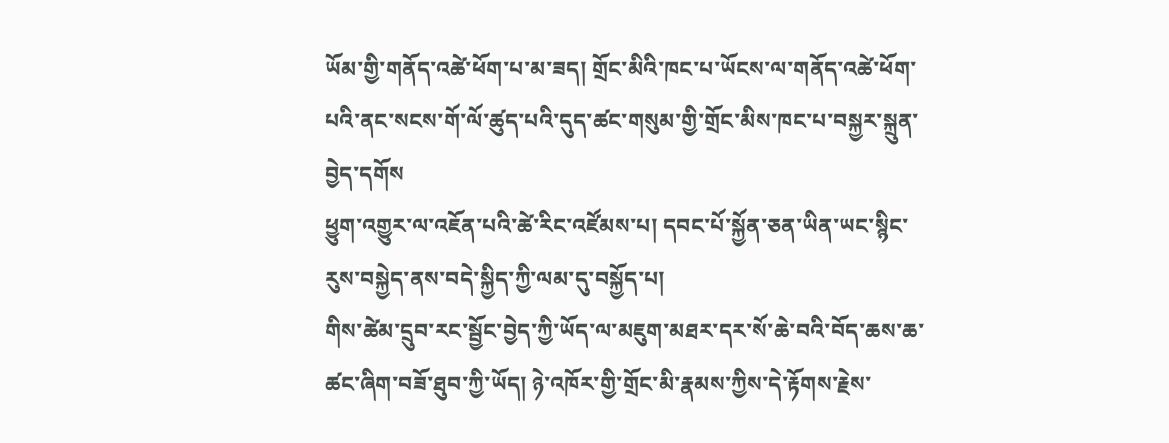ཡོམ་གྱི་གནོད་འཚེ་ཕོག་པ་མ་ཟད། གྲོང་མིའི་ཁང་པ་ཡོངས་ལ་གནོད་འཚེ་ཕོག་པའི་ནང་སངས་གོ་ལོ་ཚུད་པའི་དུད་ཚང་གསུམ་གྱི་གྲོང་མིས་ཁང་པ་བསྐྱར་སྐྲུན་བྱེད་དགོས
ཕྱུག་འགྱུར་ལ་འཇོན་པའི་ཚེ་རིང་འཛོམས་པ། དབང་པོ་སྐྱོན་ཅན་ཡིན་ཡང་སྙིང་རུས་བསྐྱེད་ནས་བདེ་སྐྱིད་ཀྱི་ལམ་དུ་བསྐྱོད་པ།
གིས་ཚེམ་དྲུབ་རང་སྦྱོང་བྱེད་ཀྱི་ཡོད་ལ་མཇུག་མཐར་དར་སོ་ཆེ་བའི་བོད་ཆས་ཆ་ཚང་ཞིག་བཟོ་ཐུབ་ཀྱི་ཡོད། ཉེ་འཁོར་གྱི་གྲོང་མི་རྣམས་ཀྱིས་དེ་རྟོགས་རྗེས་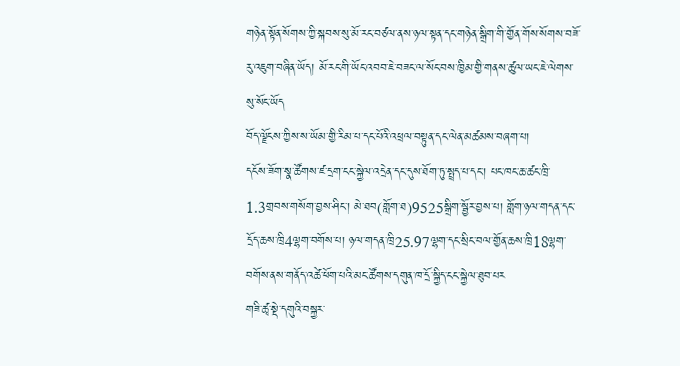གཉེན་སྟོན་སོགས་ཀྱི་སྐབས་སུ་མོ་རང་བཙལ་ནས་ཉལ་སྟན་དང་གཉེན་སྒྲིག་གི་གྱོན་གོས་སོགས་བཟོ་རུ་འཇུག་བཞིན་ཡོད། མོ་རང་གི་ཡོང་འབབ་ཇེ་བཟང་ལ་སོང་བས་ཁྱིམ་གྱི་གནས་ཚུལ་ཡང་ཇེ་ལེགས་སུ་སོང་ཡོད
བོད་ལྗོངས་ཀྱིས་ས་ཡོམ་གྱི་རིམ་པ་དང་པོའི་འཕྲལ་བསྟུན་དང་ལེན་མཚམས་བཞག་པ།
དངོས་ཟོག་སྣ་ཚོགས་ཛ་དྲག་ངང་སྐྱེལ་འདྲེན་དང་དུས་ཐོག་ཏུ་སྤྲད་པ་དང་། པང་ཁང་ཆ་ཚང་ཁྲི་1.3གྲབས་གསོག་བྱས་ཤིང་། མེ་ཐབ(གློག་ཐ)9525སྒྲིག་སྦྱོར་བྱས་པ། གློག་ཉལ་གདན་དང་དྲོད་ཆས་ཁྲི4ལྷག་བགོས་པ། ཉལ་གདན་ཁྲི25.97ལྷག་དང་སྲིང་བལ་གྱོན་ཆས་ཁྲི18ལྷག་བགོས་ནས་གནོད་འཚེ་ཕོག་པའི་མང་ཚོགས་དགུན་ཁ་དྲོ་སྐྱིད་ངང་སྐྱེལ་ཐུབ་པར
གཟི་ཚྭ་སྡེ་དགུའི་བསྐྱར་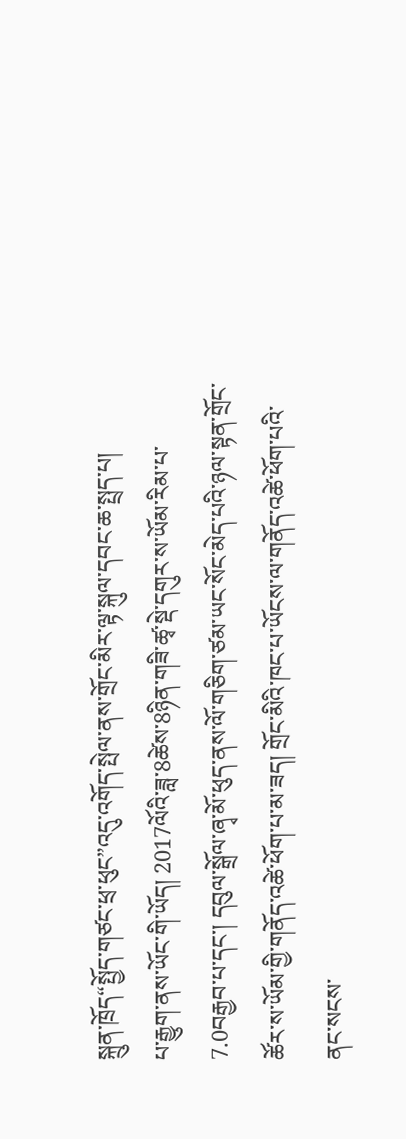སྐྲུན་ཁྲོད“སྤྱོད་གཙང་ཕྲ་ཕུང”འདུ་འགོད་སྤེལ་ནས་གྲོང་མིར་ལྟ་སྐུལ་དབང་ཆ་སྤྲད་པ།
པ་རྒྱུག་ནས་ཡོང་གི་ཡོད། 2017ལོའི་ཟླ་8ཚེས་8ཉིན་གཟི་ཚྭ་སྡེ་དགུར་ས་ཡོམ་རིམ་པ་7.0བརྒྱབ་པ་དང་། དབུལ་སྒྲོལ་ཞྭ་མོ་ཕུད་ནས་ལོ་གཅིག་ཙམ་ཡང་སོང་མེད་པའི་ཉལ་སྟན་གྲོང་ཚོར་ས་ཡོམ་གྱི་གནོད་འཚེ་ཕོག་པ་མ་ཟད། གྲོང་མིའི་ཁང་པ་ཡོངས་ལ་གནོད་འཚེ་ཕོག་པའི་ནང་སངས་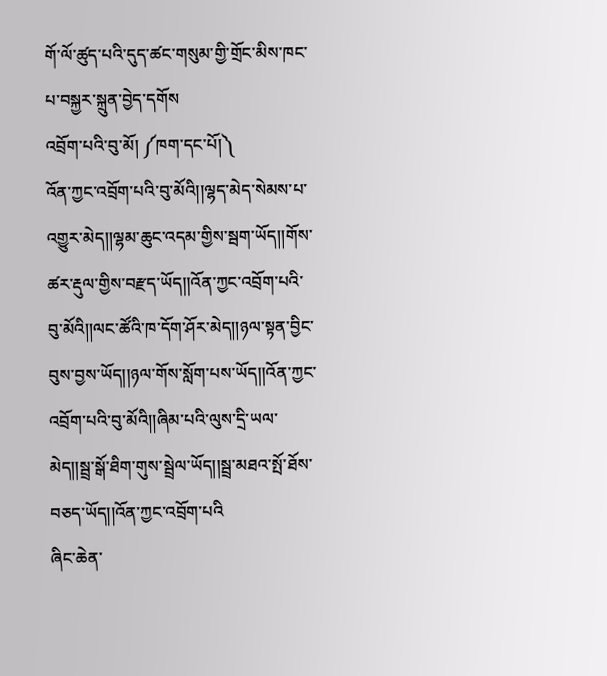གོ་ལོ་ཚུད་པའི་དུད་ཚང་གསུམ་གྱི་གྲོང་མིས་ཁང་པ་བསྐྱར་སྐྲུན་བྱེད་དགོས
འབྲོག་པའི་བུ་མོ། ༼ཁག་དང་པོ།༽
འོན་ཀྱང་འབྲོག་པའི་བུ་མོའི།།ལྷད་མེད་སེམས་པ་འགྱུར་མེད།།ལྷམ་ཆུང་འདམ་གྱིས་སྦག་ཡོད།།གོས་ཚར་རྡུལ་གྱིས་བརྫད་ཡོད།།འོན་ཀྱང་འབྲོག་པའི་བུ་མོའི།།ལང་ཚོའི་ཁ་དོག་ཤོར་མེད།།ཉལ་སྟན་བྱིང་བུས་བྱས་ཡོད།།ཉལ་གོས་སློག་པས་ཡོད།།འོན་ཀྱང་འབྲོག་པའི་བུ་མོའི།།ཞིམ་པའི་ལུས་དྲི་ཡལ་མེད།།སྦྲ་སྒོ་ཐིག་གུས་སྦྲེལ་ཡོད།།སྦྲ་མཐའ་སྤོ་ཐོས་བཅད་ཡོད།།འོན་ཀྱང་འབྲོག་པའི
ཞིང་ཆེན་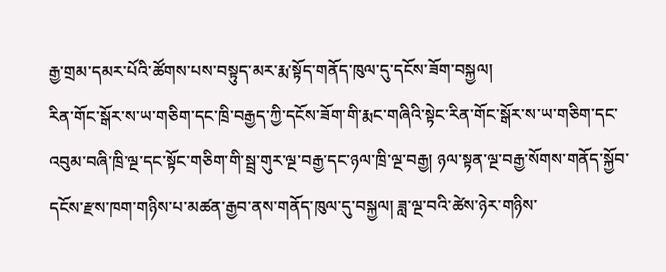རྒྱ་གྲམ་དམར་པོའི་ཚོགས་པས་བསྟུད་མར་རྨ་སྟོད་གནོད་ཁུལ་དུ་དངོས་ཟོག་བསྐྱལ།
རིན་གོང་སྒོར་ས་ཡ་གཅིག་དང་ཁྲི་བརྒྱད་ཀྱི་དངོས་ཟོག་གི་རྨང་གཞིའི་སྟེང་རིན་གོང་སྒོར་ས་ཡ་གཅིག་དང་འབུམ་བཞི་ཁྲི་ལྔ་དང་སྟོང་གཅིག་གི་སྦྲ་གུར་ལྔ་བརྒྱ་དང་ཉལ་ཁྲི་ལྔ་བརྒྱ། ཉལ་སྟན་ལྔ་བརྒྱ་སོགས་གནོད་སྐྱོབ་དངོས་རྫས་ཁག་གཉིས་པ་མཚན་རྒྱབ་ནས་གནོད་ཁུལ་དུ་བསྐྱལ། ཟླ་ལྔ་བའི་ཚེས་ཉེར་གཉིས་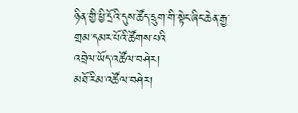ཉིན་གྱི་ཕྱི་དྲོའི་དུས་ཚོད་དྲུག་གི་སྟེང་ཞིང་ཆེན་རྒྱ་གྲམ་དམར་པོའི་ཚོགས་པའི
འབྲེལ་ཡོད་འཚོལ་བཤེར།
མཐོ་རིམ་འཚོལ་བཤེར།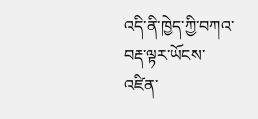འདི་ནི་ཁྱེད་ཀྱི་བཀའ་བརྡ་ལྟར་ཡོངས་འཛིན་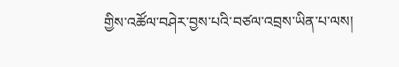གྱིས་འཚོལ་བཤེར་བྱས་པའི་བཙལ་འབྲས་ཡིན་པ་ལས།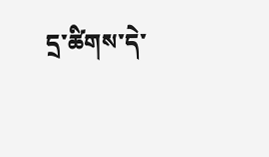དྲ་ཚིགས་དེ་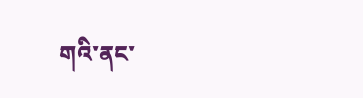གའི་ནང་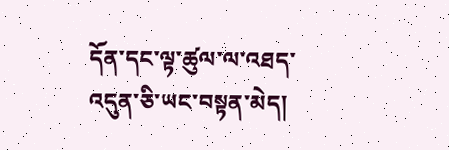དོན་དང་ལྟ་ཚུལ་ལ་འཐད་འདུན་ཅི་ཡང་བསྟན་མེད།